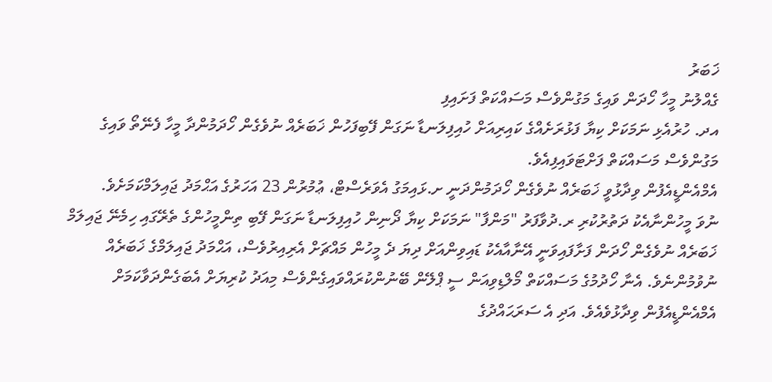ޚަބަރު
ގެއްލުނު މީހާ ހޯދަން ވައިގެ މަގުންވެސް މަސައްކަތް ފަށައިފި
އދ. ހުރުއެޅި ނަމަކަށް ކިޔާ ފަޅުރަށެއްގެ ކައިރިއަށް ހުއިފިލަނޑާ ނަގަން ފޭބިފަހުން ޚަބަރެއް ނުވެގެން ހޯދަމުންދާ މީހާ ފެނޭތޯ ވައިގެ މަގުންވެސް މަސައްކަތް ފަށްޓަވައިފިއެވެ.
އެމްއެންޑީއެފުން ވިދާޅުވީ ޚަބަރެއް ނުވެގެން ހޯދަމުންދަނީ ށ.ޅައިމަގު އެވަރެސްޓް، ޢުމުރުން 23 އަހަރުގެ އަޙްމަދު ޖައިލަމްކަމަށެވެ.
ނުވަ މީހުންނާއެކު ދަތުރުކުރި ރ.ދުވާފަރު "މަންފާ" ނަމަކަށް ކިޔާ ދޯނިން ހުއިފިލަނޑާ ނަގަން ފޭބި ތިންމީހުންގެ ތެރޭގައި ހިމެނޭ ޖައިލަމް ޚަބަރެއް ނުވެގެން ހޯދަން ފަށާފައިވަނީ އޭނާއާއެކު ޑައިވިންއަށް ދިޔަ ދެ މީހުން މައްޗަށް އެރިއިރުވެސް، އަޙްމަދު ޖައިލަމްގެ ޚަބަރެއް ނުވުމުންނެވެ. އެނާ ހޯދުމުގެ މަސައްކަތް މޯލްޑިވިއަން ސީ ޕްލޭން ބޭނުންކުރައްވައިގެންވެސް މިއަދު ކުރިޔަށް އެބަގެންދަވާކަމަށް އެމްއެންޑީއެފުން ވިދާޅުވެއެވެ. އަދި އެ ސަރަޙައްދުގެ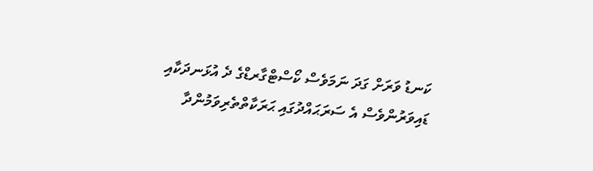ކަނޑު ވަރަށް ގަދަ ނަމަވެސް ކޯސްޓްގާރޑްގެ ދެ އުޅަނދަކާއި ޑައިވަރުންވެސް އެ ސަރަޙައްދުގައި ޙަރަކާތްތެރިވަމުންދާ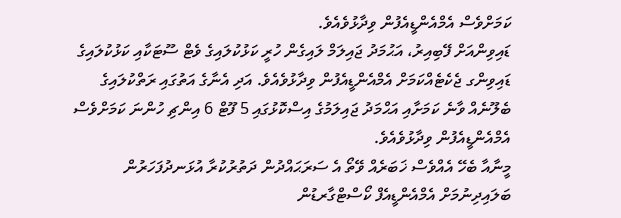ކަމަށްވެސް އެމްއެންޑީއެފުން ވިދާޅުވެއެވެ.
ޑައިވިންއަށް ފޭބިއިރު، އަޙުމަދު ޖައިލަމް ލައިގެން ހުރީ ކަޅުކުލައިގެ ވެޓް ސޫޓަކާއި ކަޅުކުލައިގެ ޑައިވިންގ ޖެކެޓެއްކަމަށް އެމްއެންޑީއެފުން ވިދާޅުވެއެވެ. އަދި އެނާގެ އަތުގައި ރަތްކުލައިގެ ބެލޫނެއް ވާނެ ކަމަށާއި އަޙްމަދު ޖައިލަމުގެ އިސްކޮޅުގައި 5 ފޫޓް 6 އިންޗި ހުންނަ ކަމަށްވެސް އެމްއެންޑީއެފުން ވިދާޅުވެއެވެ.
މީނާއާ ބެހޭ އެއްވެސް ޚަބަރެއް ވޭތޯ އެ ސަރަޙައްދުން ދަތުރުކުރާ އުޅަނދުފަހަރުން ބަލައިދިނުމަށް އެމްއެންޑީއެފް ކޯސްޓްގާރޑުން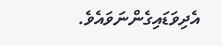އެދިވަޑައިގެންނަވައެވެ.